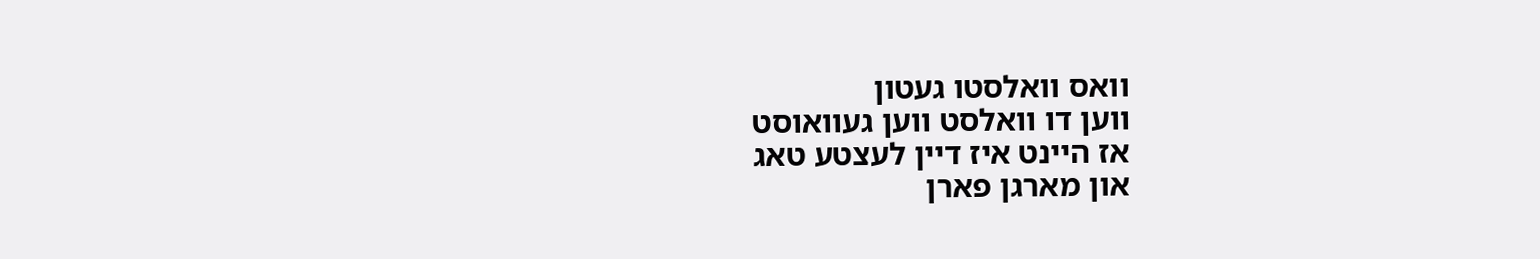וואס וואלסטו געטון
ווען דו וואלסט ווען געוואוסט
אז היינט איז דיין לעצטע טאג
און מארגן פארן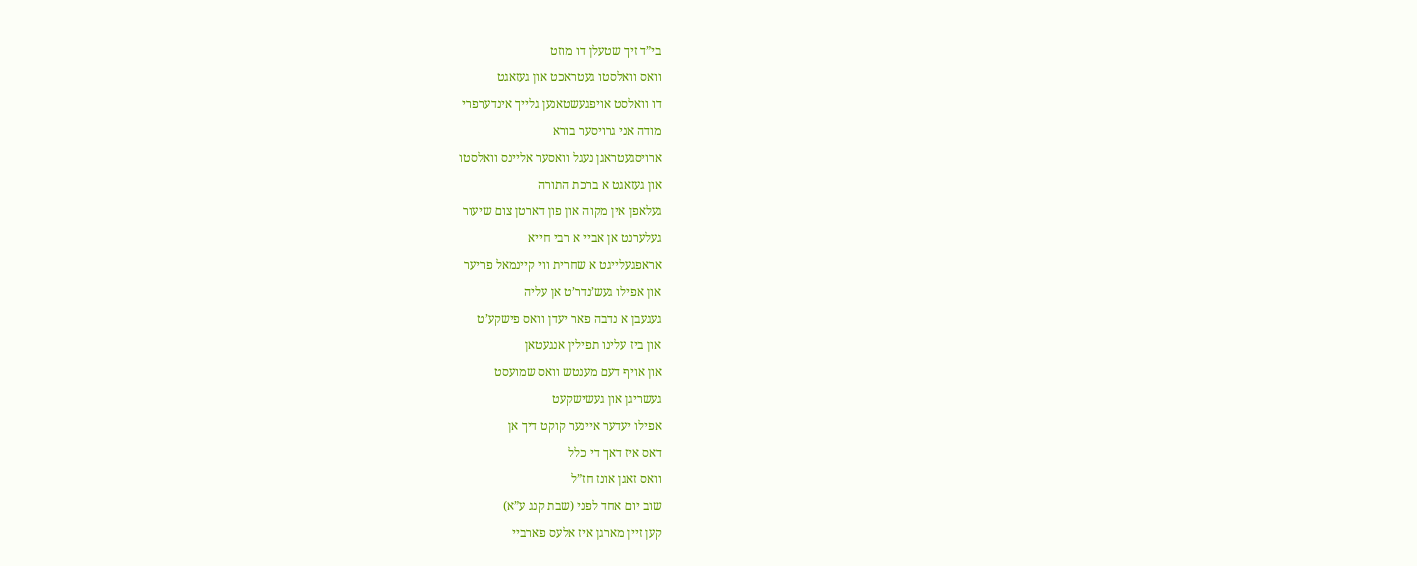בי”ד זיך שטעלן דו מוזט
וואס וואלסטו געטראכט און געזאגט
דו וואלסט אויפגעשטאנען גלייך אינדערפרי
מודה אני גרויסער בורא
ארויסגעטראגן נעגל וואסער אליינס וואלסטו
און געזאגט א ברכת התורה
געלאפן אין מקוה און פון דארטן צום שיעור
געלערנט אן אביי א רבי חייא
אראפגעלייגט א שחרית ווי קיינמאל פריער
און אפילו געש’נדר’ט אן עליה
געגעבן א נדבה פאר יעדן וואס פישקע’ט
און ביז עלינו תפילין אנגעטאן
און אויף דעם מענטש וואס שמועסט
געשריגן און געשישקעט
אפילו יעדער איינער קוקט דיך אן
דאס איז דאך די כלל
וואס זאגן אונז חז”ל
שוב יום אחד לפני (שבת קנג ע”א)
קען זיין מארגן איז אלעס פארביי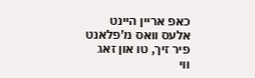כאפ אריין היינט
אלעס וואס מ’פלאנט
פיר זיך, טו און זאג
ווי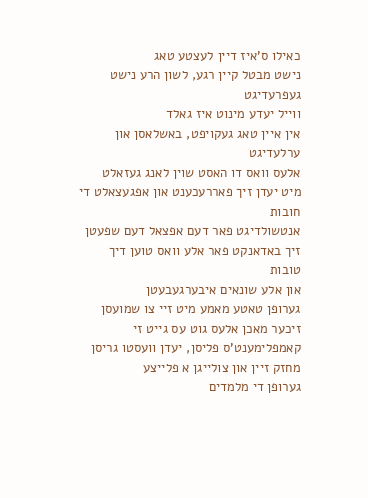כאילו ס’איז דיין לעצטע טאג
נישט מבטל קיין רגע, לשון הרע נישט געפרעדיגט
ווייל יעדע מינוט איז גאלד
אין איין טאג געקויפט, באשלאסן און ערלעדיגט
אלעס וואס דו האסט שוין לאנג געזאלט
מיט יעדן זיך פאררעכענט און אפגעצאלט די חובות
אנטשולדיגט פאר דעם אפצאל דעם שפעטן
זיך באדאנקט פאר אלע וואס טוען דיך טובות
און אלע שונאים איבערגעבעטן
גערופן טאטע מאמע מיט זיי צו שמועסן
זיכער מאכן אלעס גוט עס גייט זי
קאמפלימענט’ס פליסן, יעדן וועסטו גריסן
מחזק זיין און צולייגן א פלייצע
גערופן די מלמדים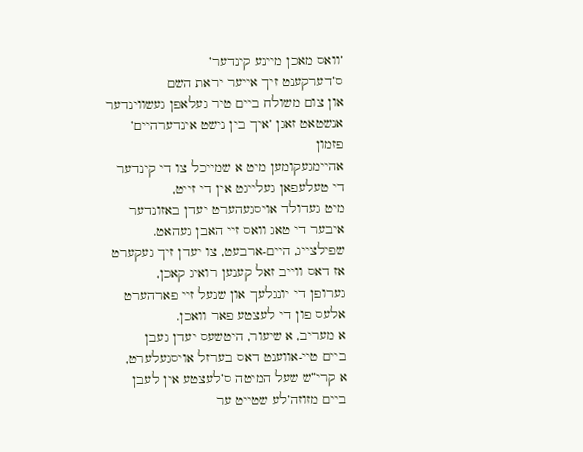‘וואס מאכן מיינע קינדער’
ס’דערקענט זיך אייער יראת השם
און צום משולח ביים טיר געלאפן געשווינדער
אנשטאט זאגן ‘איך בין נישט אינדערהיים’
פזמון
אהיימגעקומען מיט א שמייכל צו די קינדער
די טעלעפאן געלייגט אין די זייט,
מיט געדולד אויסגעהערט יעדן באזונדער
איבער די טאג וואס זיי האבן געהאט.
שפילצייג, היים-ארבעט, צו יעדן זיך געקערט
אז דאס ווייב זאל קענען רואיג קאכן,
גערופן די יונגלעך און שנעל זיי פארהערט
אלעס פון די לעצטע פאר וואכן.
א מעריב, א שיעור, היטשעס יעדן געבן
ביים טיי-אווענט דאס בערזל אויסגעלערט,
א קרי”ש שעל המיטה ס’לעצטע אין לעבן
ביים מזוזה’לע שטייט ער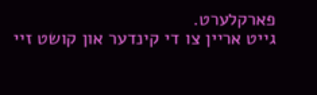פארקלערט.
גייט אריין צו די קינדער און קושט זיי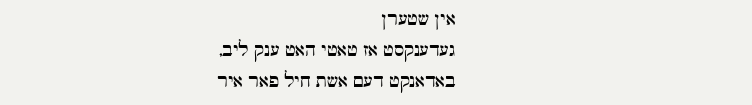אין שטערן
געדענקסט אז טאטי האט ענק ליב,
באדאנקט דעם אשת חיל פאר איר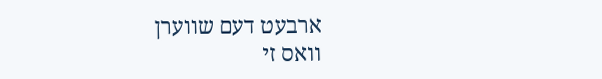ארבעט דעם שווערן
וואס זי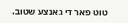טוט פאר די גאנצע שטוב.